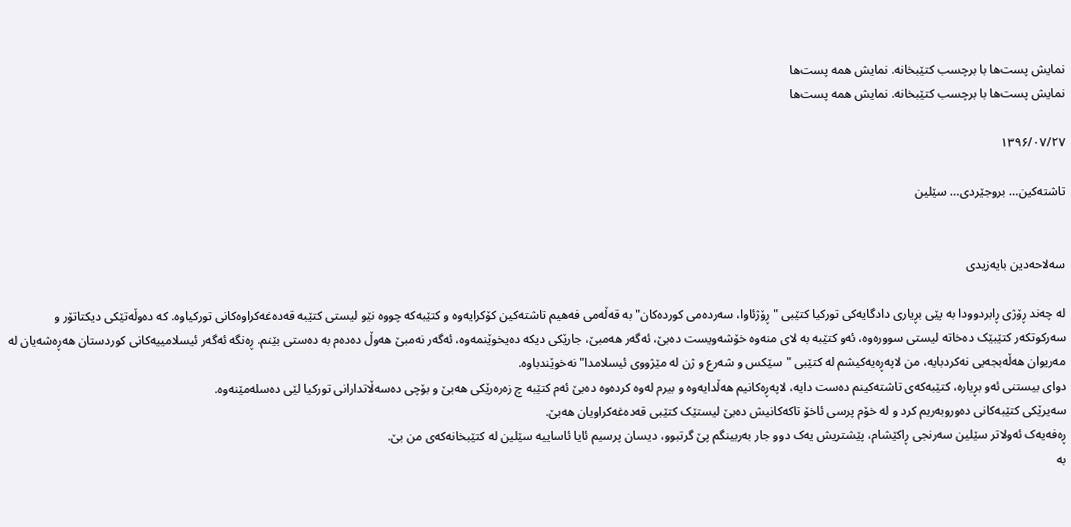نمایش پست‌ها با برچسب کتێبخانە. نمایش همه پست‌ها
نمایش پست‌ها با برچسب کتێبخانە. نمایش همه پست‌ها

۱۳۹۶/۰۷/۲۷

تاشتەکین… بروجێردی… سێلین


سەلاحەدین بایەزیدی

لە چەند ڕۆژی ڕابردوودا بە پێی بڕیاری دادگایەکی تورکیا کتێبی "ڕۆژئاوا، سەردەمی کوردەکان" بە قەڵەمی فەهیم تاشتەکین کۆکرایەوە و کتێبەکە چووە نێو لیستی کتێبە قەدەغەکراوەکانی تورکیاوە. کە دەوڵەتێکی دیکتاتۆر و سەرکوتکەر کتێبێک دەخاتە لیستی سوورەوە، ئەو کتێبە بە لای منەوە خۆشەویست دەبێ، ئەگەر هەمبێ، جارێکی دیکە دەیخوێنمەوە، ئەگەر نەمبێ هەوڵ دەدەم بە دەستی بێنم. ڕەنگە ئەگەر ئیسلامییەکانی کوردستان هەڕەشەیان لە مەریوان هەڵەبجەیی نەکردبایە، من لاپەڕەیەکیشم لە کتێبی "سێکس و شەرع و ژن لە مێژووی ئیسلامدا" نەخوێندباوە.
دوای بیستنی ئەو بڕیارە، کتێبەکەی تاشتەکینم دەست دایە، لاپەڕەکانیم هەڵدایەوە و بیرم لەوە کردەوە دەبێ ئەم کتێبە چ زەرەرێکی هەبێ و بۆچی دەسەڵاتدارانی تورکیا لێی دەسلەمێنەوە.
سەیرێکی کتێبەکانی دەوروبەریم کرد و لە خۆم پرسی ئاخۆ تاکەکانیش دەبێ لیستێک کتێبی قەدەغەکراویان هەبێ.
ڕەفەیەک ئەولاتر سێلین سەرنجی ڕاکێشام، پێشتریش یەک دوو جار بەربینگم پێ گرتبوو، دیسان پرسیم ئایا ئاساییە سێلین لە کتێبخانەکەی من بێ.
بە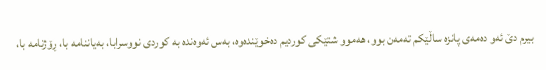بیرم دێ ئەو دەمەی پانزە ساڵێکم تەمەن بوو، هەموو شتێکی کوردیم دەخوێندەوە، بەس ئەوەندە بە کوردی نووسرابا، بەیاننامە با، ڕۆژنامە با،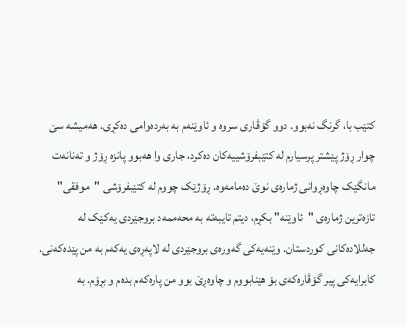کتێب با، گرنگ نەبوو. دوو گۆڤاری سروە و ئاوێنەم بە بەردەوامی دەکڕی. هەمیشە سێ چوار ڕۆژ پێشتر پرسیارم لە کتێبفرۆشییەکان دەکرد، جاری وا هەبوو پانزە ڕۆژ و تەنانەت مانگێک چاوەڕوانی ژمارەی نوێ دەمامەوە. ڕۆژێک چووم لە کتێبفرۆشی "موفقی" تازەترین ژمارەی "ئاوێنە" بکڕم، دیتم تایبەتە بە محەممەد بروجێردی یەکێک لە جەللادەکانی کوردستان. وێنەیەکی گەورەی بروجێردی لە لاپەڕەی یەکەم بە من پێدەکەنی. کابرایەکی پیر گۆڤارەکەی بۆ هێنابووم و چاوەڕێ بوو من پارەکەم بدەم و بڕۆم. بە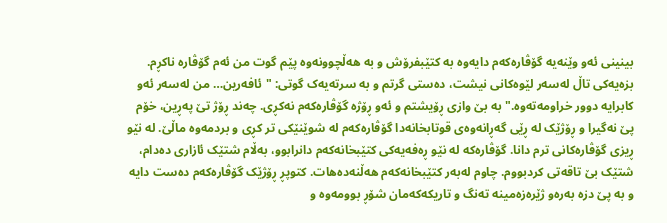بینینی ئەو وێنەیە گۆڤارەکەم دایەوە بە کتێبفرۆش و بە هەڵچوونەوە پێم گوت من ئەم گۆڤارە ناکڕم. بزەیەکی تاڵ لەسەر لێوەکانی نیشت، دەستی گرتم و بە سرتەیەک گوتی: "ئافەرین… من لەسەر ئەو کابرایە دوور خراومەتەوە." بە بێ وازی ڕۆیشتم و ئەو ڕۆژە گۆڤارەکەم نەکڕی. چەند ڕۆژ تێ پەڕین، خۆم پێ نەگیرا و ڕۆژێک لە ڕێی گەڕانەوەی قوتابخانەدا گۆڤارەکەم لە شوێنێکی تر کڕی و بردمەوە ماڵێ. لە نێو ڕیزی گۆڤارەکانی ترم دانا. گۆڤارەکە لە نێو ڕەفەیەکی کتێبخانەکەم دانرابوو، بەڵام شتێک ئازاری دەدام، شتێک بێ تاقەتی کردبووم. چاوم لەبەر کتێبخانەکەم هەڵنەدەهات. کتوپڕ ڕۆژێک گۆڤارەکەم دەست دایە و بە پێ دزە بەرەو ژێرەزەمینە تەنگ و تاریکەکەمان شۆڕ بوومەوە و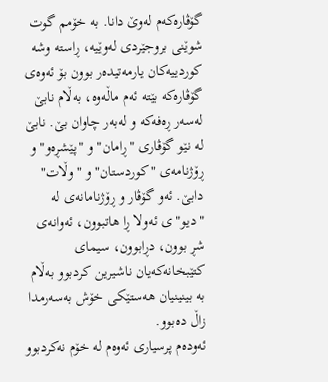گۆڤارەکەم لەوێ دانا. بە خۆمم گوت شوێنی بروجێردی لەوێیە، ڕاستە وشە کوردییەکان یارمەتیدەر بوون بۆ ئەوەی گۆڤارەکە بێتە ئەم ماڵەوە، بەڵام نابێ لەسەر ڕەفەکە و لەبەر چاوان بێ. نابێ لە نێو گۆڤاری "ڕامان" و "پێشڕەو" و ڕۆژنامەی "کوردستان" و "وڵات" دابێ. ئەو گۆڤار و ڕۆژنامانەی لە "دیو"ی ئەولا ڕا هاتبوون، ئەوانەی شڕ بوون، دڕابوون، سیمای کتێبخانەکەیان ناشیرین کردبوو بەڵام بە بینینیان هەستێکی خۆش بەسەرمدا زاڵ دەبوو.
ئەودەم پرسیاری ئەوەم لە خۆم نەکردبوو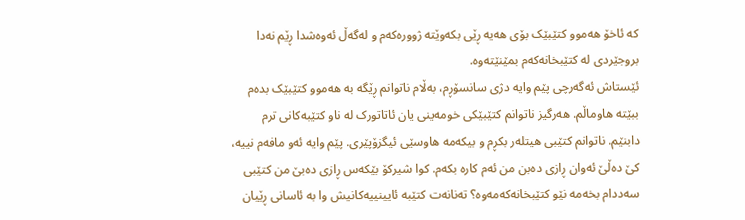کە ئاخۆ هەموو کتێبێک بۆی هەیە ڕێی بکەوێتە ژوورەکەم و لەگەڵ ئەوەشدا ڕێم نەدا بروجێردی لە کتێبخانەکەم بمێنێتەوە.
ئێستاش ئەگەرچی پێم وایە دژی سانسۆڕم، بەڵام ناتوانم ڕێگە بە هەموو کتێبێک بدەم ببێتە هاوماڵم. هەرگیز ناتوانم کتێبێکی خومەینی یان ئاتاتورک لە ناو کتێبەکانی ترم دابنێم. ناتوانم کتێبی هیتلەر بکڕم و بیکەمە هاوسێی ئیگزۆپێری. پێم وایە ئەو مافەم نییە، کێ دەڵێ ئەوان ڕازی دەبن من ئەم کارە بکەم. کوا شیرکۆ بێکەس ڕازی دەبێ من کتێبی سەددام بخەمە نێو کتێبخانەکەمەوە؟ تەنانەت کتێبە ئایینییەکانیش وا بە ئاسانی ڕێیان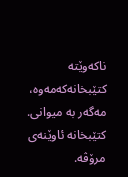ناکەوێتە کتێبخانەکەمەوە، مەگەر بە میوانی.
کتێبخانە ئاوێنەی مرۆڤە.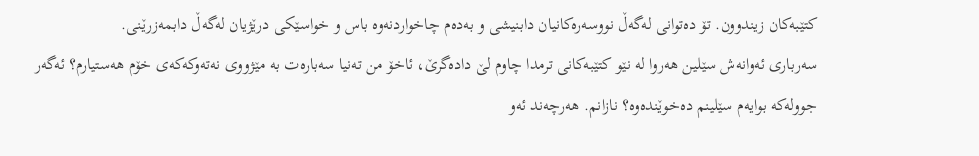کتێبەکان زیندوون. تۆ دەتوانی لەگەڵ نووسەرەکانیان دابنیشی و بەدەم چاخواردنەوە باس و خواسێکی درێژیان لەگەڵ دابمەزرێنی.
سەرباری ئەوانەش سێلین هەروا لە نێو کتێبەکانی ترمدا چاوم لێ دادەگرێ، ئاخۆ من تەنیا سەبارەت بە مێژووی نەتەوکەکەی خۆم هەستیارم؟ ئەگەر جوولەکە بوایەم سێلینم دەخوێندەوە؟ نازانم. هەرچەند ئەو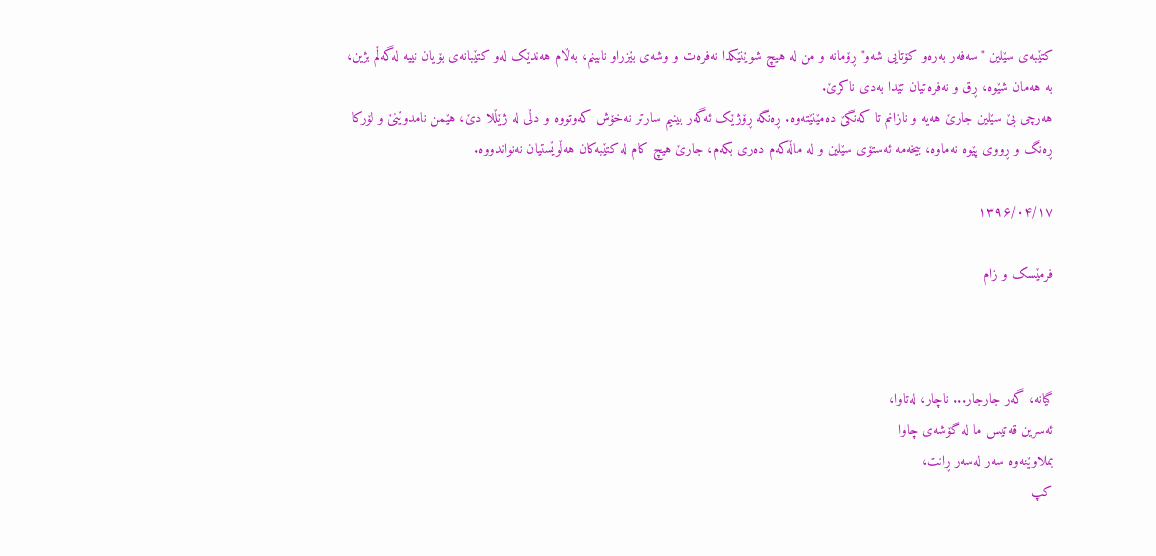کتێبەی سێلین "سەفەر بەرەو کۆتایی شەو" ڕۆمانە و من لە هیچ شوێنێکدا نەفرەت و وشەی بێزراو نابینم، بەڵام هەندێک لەو کتێبانەی بۆیان نییە لەگەڵم بژین، بە هەمان شێوە، ڕق و نەفرەتیان تێدا بەدی ناکرێ.
هەرچی بێ سێلین جارێ هەیە و نازانم تا کەنگێ دەمێنێتەوە. ڕەنگە ڕۆژێک ئەگەر بینیم سارتر نەخۆش کەوتووە و دڵی لە ژێڵلا دێ، هێمن نامدوێنێ و لۆرکا ڕەنگ و ڕووی پێوە نەماوە، بیخەمە ئەستۆی سێلین و لە ماڵەکەم دەری بکەم، جارێ هیچ کام لە کتێبەکان هەڵوێستیان نەنواندووە.

۱۳۹۶/۰۴/۱۷

فرمێسک و زام



گیانە، گەر جارجار... ناچار، لەتاوا،
ئەسرین قەتیس ما لە گۆشەی چاوا
بملاوێنەوە سەر لەسەر ڕانت،
کپ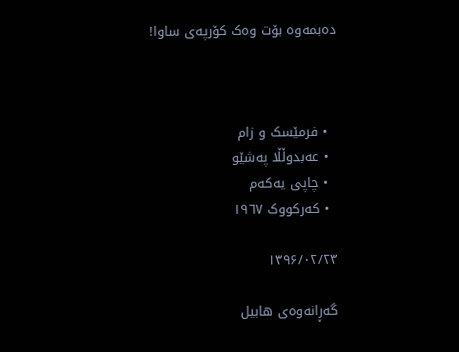دەبمەوە بۆت وەک کۆرپەی ساوا!



  • فرمێسک و زام
  • عەبدوڵڵا پەشێو
  • چاپی یەکەم
  • کەرکووک ١٩٦٧

۱۳۹۶/۰۲/۲۳

گەڕانەوەی هابیل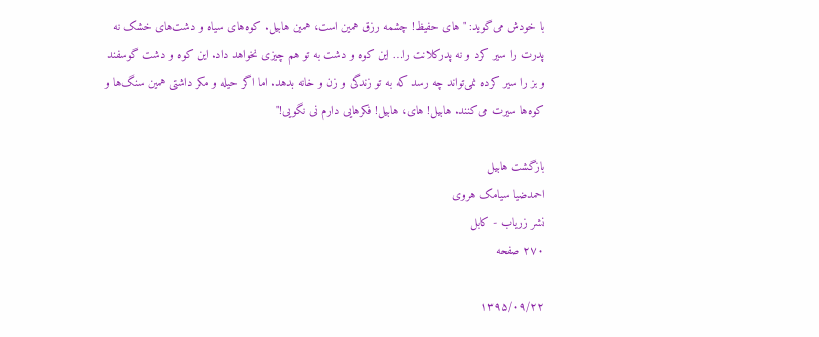با خودش می‌گوید: "های حفیظ! چشمه رزق همین است، همین هابیل. کوه‌های سیاه و دشت‌های خشک نە پدرت را سیر کرد و نە پدرکلانت را… این کوه و دشت بە تو هم چیزی نخواهد داد. این کوه و دشت گوسفند و بز را سیر کرده نمی‌تواند چه رسد کە به تو زندگی و زن و خانه بدهد. اما اگر حیلە و مکر داشتی همین سنگ‌ها و کوه‌ها سیرت می‌کنند. هابیل! های، هابیل! فکرهایی دارم نی نگویی!"

بازگشت هابیل
احمدضیا سیامک هروی
نشر زریاب - کابل
٢٧٠ صفحه

۱۳۹۵/۰۹/۲۲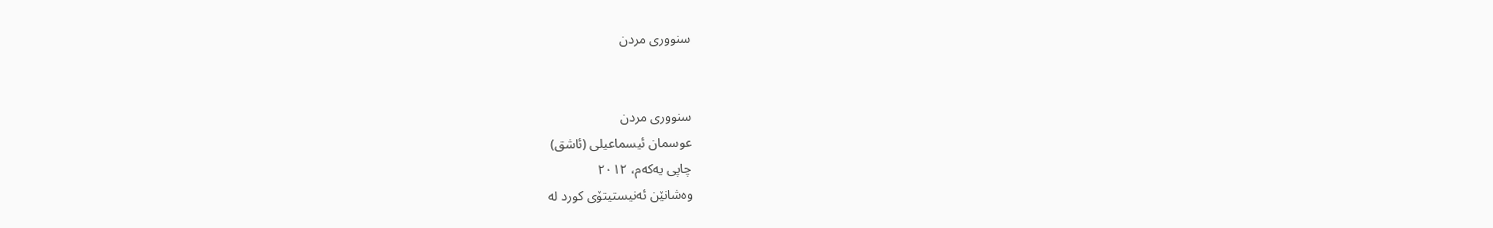سنووری مردن


سنووری مردن
عوسمان ئیسماعیلی (ئاشق)
چاپی یەکەم، ٢٠١٢
وەشانێن ئەنیستیتۆی کورد لە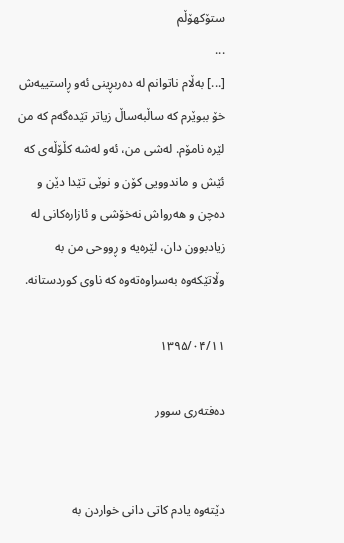ستۆکهۆڵم
...
[...] بەڵام ناتوانم لە دەربڕینی ئەو ڕاستییەش خۆ ببوێرم کە ساڵبەساڵ زیاتر تێدەگەم کە من لێرە نامۆم. لەشی من، ئەو لەشە کڵۆڵەی کە ئێش و ماندوویی کۆن و نوێی تێدا دێن و دەچن و هەرواش نەخۆشی و ئازارەکانی لە زیادبوون دان، لێرەیە و ڕووحی من بە وڵاتێکەوە بەسراوەتەوە کە ناوی کوردستانە.

۱۳۹۵/۰۴/۱۱

دەفتەری سوور


دێتەوە یادم کاتی دانی خواردن بە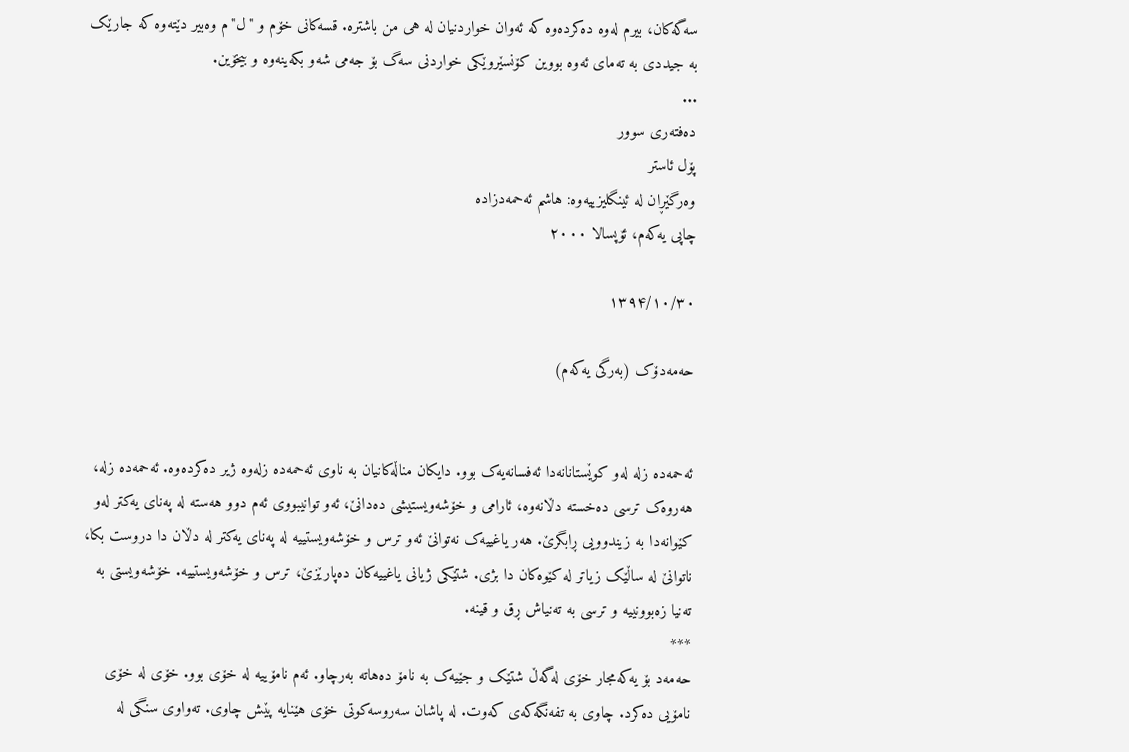سەگەکان، بیرم لەوە دەکردەوە کە ئەوان خواردنیان لە هی من باشترە. قسەکانی خۆم و "ل"م وەبیر دێتەوە کە جارێک بە جیددی بە تەمای ئەوە بووین کۆنسێروێکی خواردنی سەگ بۆ جەمی شەو بکەینەوە و بیخۆین.
...
دەفتەری سوور
پۆل ئاستر
وەرگێڕان لە ئینگلیزییەوە: هاشم ئەحمەدزادە
چاپی یەکەم، ئۆپسالا ٢٠٠٠

۱۳۹۴/۱۰/۳۰

حەمەدۆک (بەرگی یەکەم)


ئەحمەدە زلە لەو کوێستانانەدا ئەفسانەیەک بوو. دایکان مناڵەکانیان بە ناوی ئەحمەدە زلەوە ژیر دەکردەوە. ئەحمەدە زلە، هەروەک ترسی دەخستە دڵانەوە، ئارامی و خۆشەویستیشی دەدانێ، ئەو توانیبووی ئەم دوو هەستە لە پەنای یەکتر لەو کێوانەدا بە زیندوویی ڕابگرێ. هەر یاغییەک نەتوانێ ئەو ترس و خۆشەویستییە لە پەنای یەکتر لە دڵان دا دروست بکا، ناتوانێ لە ساڵێک زیاتر لە کێوەکان دا بژی. شتێکی ژیانی یاغییەکان دەپارێزێ، ترس و خۆشەویستییە. خۆشەویستی بە تەنیا زەبوونییە و ترسی بە تەنیاش ڕق و قینە.
***
حەمەد بۆ یەکەمجار خۆی لەگەڵ شتێک و جێیەک بە نامۆ دەهاتە بەرچاو. ئەم نامۆییە لە خۆی بوو. خۆی لە خۆی نامۆیی دەکرد. چاوی بە تفەنگەکەی کەوت. لە پاشان سەروسەکوتی خۆی هێنایە پێش چاوی. تەواوی سنگی لە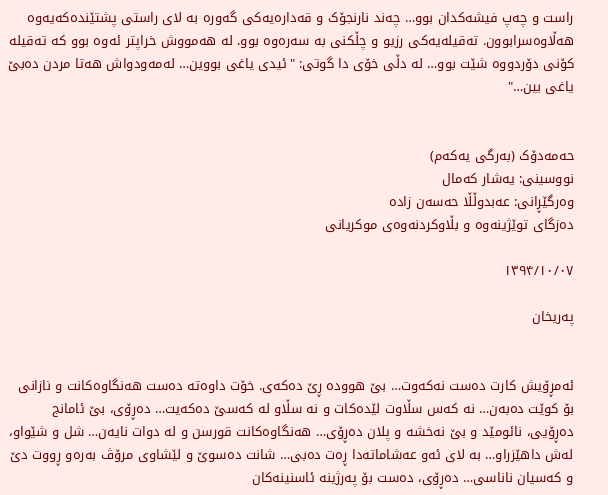راست و چەپ فیشەکدان بوو… چەند نارنجۆک و قەدارەیەکی گەورە بە لای راستی پشتێندەکەیەوە هەڵاوەسرابوون. تەقیلەیەکی رزیو و چڵکنی بە سەرەوە بوو. لە هەمووش خراپتر ئەوە بوو کە تەقیلە کۆنی دۆردووە شێت بوو… لە دڵی خۆی دا گوتی: "ئیدی یاغی بووین… لەمەودواش هەتا مردن دەبێ یاغی بین…"


حەمەدۆک (بەرگی یەکەم)
نووسینی: یەشار کەمال
وەرگێڕانی: عەبدوڵڵا حەسەن زادە
دەزگای توێژینەوە و بڵاوکردنەوەی موکریانی

۱۳۹۴/۱۰/۰۷

پەریخان


ئەمڕۆیش کارت دەست نەکەوت… بێ هوودە ڕێ دەکەی. خۆت داوەتە دەست هەنگاوەکانت و نازانی بۆ کوێت دەبەن… نە کەس سڵاوت لێدەکات و نە سڵاو لە کەسێ دەکەیت… دەڕۆی، بێ ئامانج دەڕۆیی، نائومێد و بێ نەخشە و پلان دەڕۆی… هەنگاوەکانت قورسن و لە دوات نایەن… شل و شێواو، لەش داهێزراو… بە لای ئەو عەشاماتەدا ڕەت دەبی… شانت دەسوێ و لێشاوی مرۆڤ بەرەو ڕووت دێ و کەسیان ناناسی… دەڕۆی، دەست بۆ پەرژینە ئاسنینەکان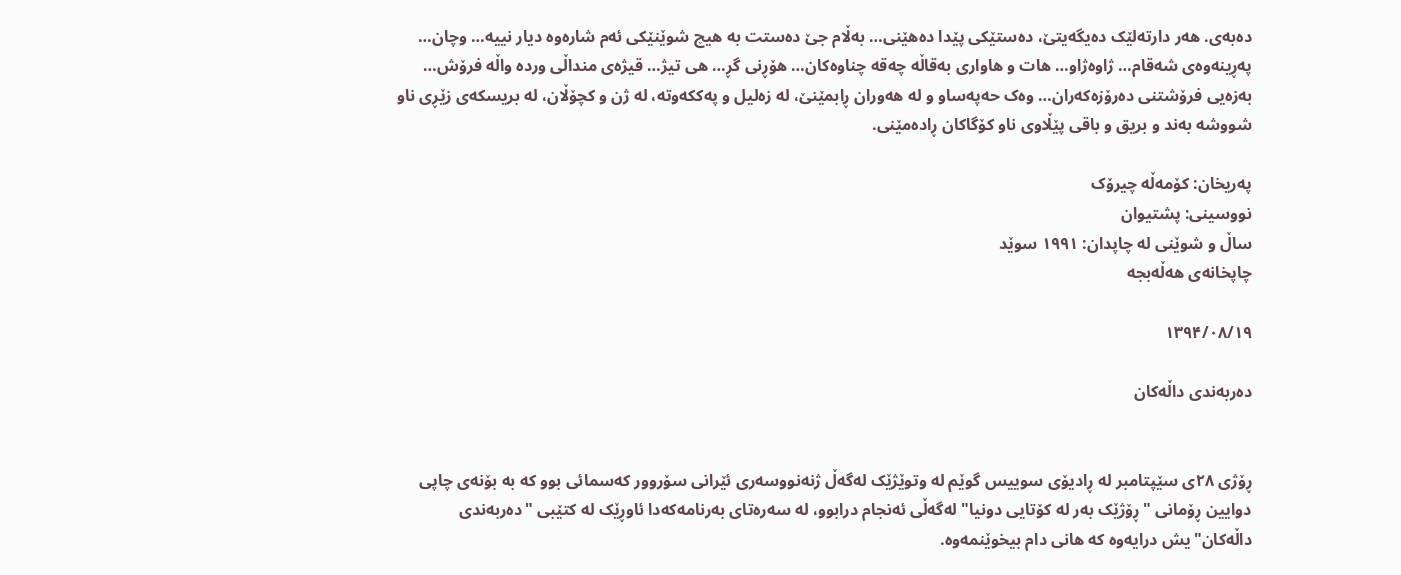دەبەی. هەر دارتەلێک دەیگەیتێ، دەستێکی پێدا دەهێنی… بەڵام جێ دەستت بە هیچ شوێنێکی ئەم شارەوە دیار نییە… وچان… پەڕینەوەی شەقام… ژاوەژاو… هات و هاواری بەقاڵە چەقە چناوەکان… هۆڕنی گڕ… هی تیژ… قیژەی منداڵی وردە واڵە فرۆش… بەزەیی فرۆشتنی دەرۆزەکەران… وەک حەپەساو و لە هەوران ڕابمێنێ، لە زەلیل و پەککەوتە، لە ژن و کچۆڵان، لە بریسکەی زێڕی ناو شووشە بەند و بریق و باقی پێڵاوی ناو کۆگاکان ڕادەمێنی.

پەریخان: کۆمەڵە چیرۆک
نووسینی: پشتیوان
ساڵ و شوێنی لە چاپدان: ١٩٩١ سوێد
چاپخانەی هەڵەبجە

۱۳۹۴/۰۸/۱۹

دەربەندی داڵەکان


ڕۆژی ٢٨ی سێپتامبر لە ڕادیۆی سوییس گوێم لە وتوێژێک لەگەڵ ژنەنووسەری ئێرانی سۆروور کەسمائی بوو کە بە بۆنەی چاپی دوایین ڕۆمانی "ڕۆژێک بەر لە کۆتایی دونیا" لەگەڵی ئەنجام درابوو، لە سەرەتای بەرنامەکەدا ئاوڕێک لە کتێبی "دەربەندی داڵەکان"یش درایەوە کە هانی دام بیخوێنمەوە.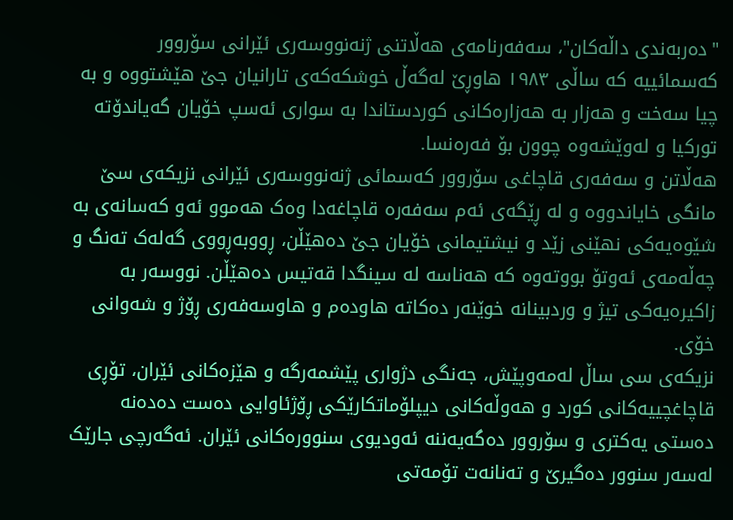"دەربەندی داڵەکان"، سەفەرنامەی هەڵاتنی ژنەنووسەری ئێرانی سۆروور کەسمائییە کە ساڵی ١٩٨٣ هاوڕێ لەگەڵ خوشکەکەی تارانیان جێ هێشتووە و بە چیا سەخت و هەزار بە هەزارەکانی کوردستاندا بە سواری ئەسپ خۆیان گەیاندۆتە تورکیا و لەوێشەوە چوون بۆ فەرەنسا.
هەڵاتن و سەفەری قاچاغی سۆروور کەسمائی ژنەنووسەری ئێرانی نزیکەی سێ مانگی خایاندووە و لە ڕێگەی ئەم سەفەرە قاچاغەدا وەک هەموو ئەو کەسانەی بە شێوەیەکی نهێنی زێد و نیشتیمانی خۆیان جێ دەهێڵن، ڕووبەڕووی گەلەک تەنگ و چەڵەمەی ئەوتۆ بووتەوە کە هەناسە لە سینگدا قەتیس دەهێڵن. نووسەر بە زاکیرەیەکی تیژ و وردبینانە خوێنەر دەکاتە هاودەم و هاوسەفەری ڕۆژ و شەوانی خۆی.
نزیکەی سی ساڵ لەمەوپێش، جەنگی دژواری پێشمەرگە و هێزەکانی ئێران، تۆڕی قاچاغچییەکانی کورد و هەوڵەکانی دیپلۆماتکارێکی ڕۆژئاوایی دەست دەدەنە دەستی یەکتری و سۆروور دەگەیەننە ئەودیوی سنوورەکانی ئێران. ئەگەرچی جارێک لەسەر سنوور دەگیرێ و تەنانەت تۆمەتی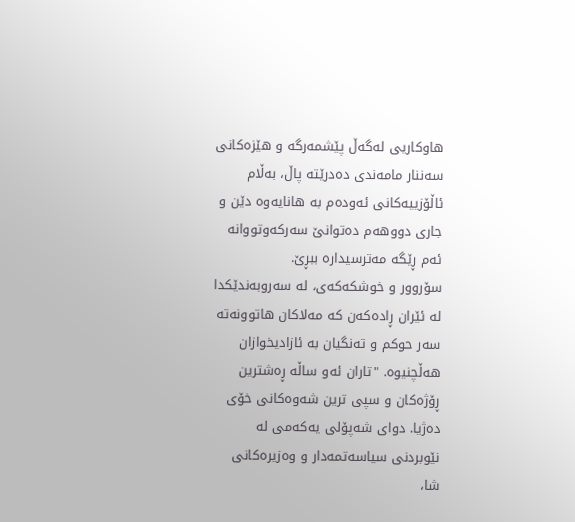هاوکاریی لەگەڵ پێشمەرگە و هێزەکانی سەننار مامەندی دەدرێتە پاڵ، بەڵام ئاڵۆزییەکانی ئەودەم بە هانایەوە دێن و جاری دووهەم دەتوانێ سەرکەوتووانە ئەم ڕێگە مەترسیدارە ببڕێ.
سۆروور و خوشکەکەی، لە سەروبەندێکدا لە ئێران ڕادەکەن کە مەلاکان هاتوونەتە سەر حوکم و تەنگیان بە ئازادیخوازان هەڵچنیوە. "تاران ئەو ساڵە ڕەشترین ڕۆژەکان و سپی ترین شەوەکانی خۆی دەژیا. دوای شەپۆلی یەکەمی لە نێوبردنی سیاسەتمەدار و وەزیرەکانی شا،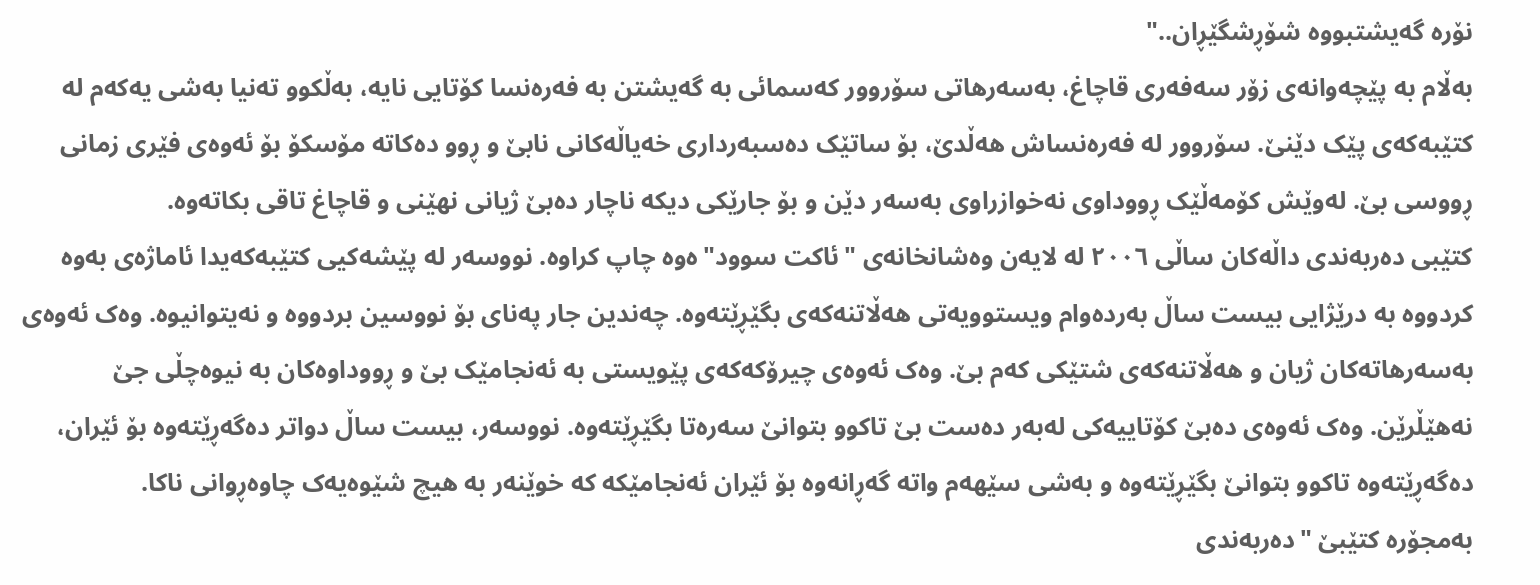نۆرە گەیشتبووە شۆڕشگێڕان.."
بەڵام بە پێچەوانەی زۆر سەفەری قاچاغ، بەسەرهاتی سۆروور کەسمائی بە گەیشتن بە فەرەنسا کۆتایی نایە، بەڵکوو تەنیا بەشی یەکەم لە کتێبەکەی پێک دێنێ. سۆروور لە فەرەنساش هەڵدێ، بۆ ساتێک دەسبەرداری خەیاڵەکانی نابێ و ڕوو دەکاتە مۆسکۆ بۆ ئەوەی فێری زمانی ڕووسی بێ. لەوێش کۆمەڵێک ڕووداوی نەخوازراوی بەسەر دێن و بۆ جارێکی دیکە ناچار دەبێ ژیانی نهێنی و قاچاغ تاقی بکاتەوە.
کتێبی دەربەندی داڵەکان ساڵی ٢٠٠٦ لە لایەن وەشانخانەی "ئاکت سوود"ەوە چاپ کراوە. نووسەر لە پێشەکیی کتێبەکەیدا ئاماژەی بەوە کردووە بە درێژایی بیست ساڵ بەردەوام ویستوویەتی هەڵاتنەکەی بگێڕێتەوە. چەندین جار پەنای بۆ نووسین بردووە و نەیتوانیوە. وەک ئەوەی بەسەرهاتەکان ژیان و هەڵاتنەکەی شتێکی کەم بێ. وەک ئەوەی چیرۆکەکەی پێویستی بە ئەنجامێک بێ و ڕووداوەکان بە نیوەچڵی جێ نەهێڵرێن. وەک ئەوەی دەبێ کۆتاییەکی لەبەر دەست بێ تاکوو بتوانێ سەرەتا بگێڕێتەوە. نووسەر، بیست ساڵ دواتر دەگەڕێتەوە بۆ ئێران، دەگەڕێتەوە تاکوو بتوانێ بگێڕێتەوە و بەشی سێهەم واتە گەڕانەوە بۆ ئێران ئەنجامێکە کە خوێنەر بە هیچ شێوەیەک چاوەڕوانی ناکا.
بەمجۆرە کتێبێ "دەربەندی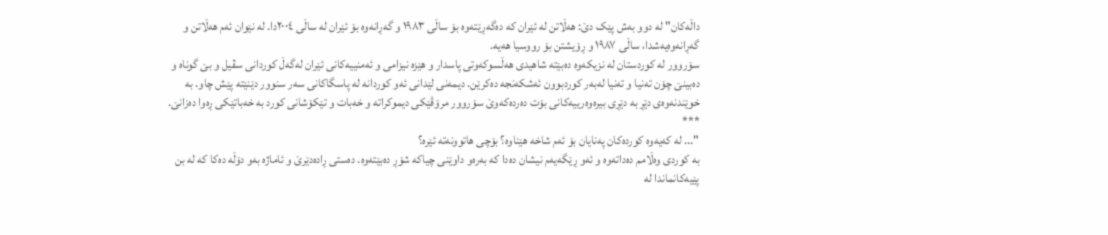داڵەکان" لە دوو بەش پێک دێ: هەڵاتن لە ئێران کە دەگەڕێتەوە بۆ ساڵی ١٩٨٣ و گەڕانەوە بۆ ئێران لە ساڵی ٢٠٠٤دا. لە نێوان ئەم هەڵاتن و گەڕانەوەیەشدا، ساڵی ١٩٨٧ و ڕۆیشتن بۆ رووسیا هەیە.
سۆروور لە کوردستان لە نزیکەوە دەبێتە شاهیدی هەڵسوکەوتی پاسدار و هێزە نیزامی و ئەمنییەکانی ئێران لەگەڵ کوردانی سڤیل و بێ گوناە و دەبینێ چۆن تەنیا و تەنیا لەبەر کوردبوون ئەشکەنجە دەکرێن. دیمەنی لێدانی ئەو کوردانە لە پاسگاکانی سەر سنوور دێنێتە پێش چاو. بە خوێندنەوەی دێڕ بە دێڕی بیرەوەرییەکانی بۆت دەردەکەوێ سۆروور مرۆڤێکی دیموکراتە و خەبات و تێکۆشانی کورد بە خەباتێکی ڕەوا دەزانێ.
***
"... لە کەیەوە کوردەکان پەنایان بۆ ئەم شاخە هێناوە؟ بۆچی هاتوونەتە ئێرە؟
بە کوردی وەڵامم دەداتەوە و ئەو ڕێگەیەم نیشان دەدا کە بەرەو داوێنی چیاکە شۆڕ دەبێتەوە. دەستی ڕادەدێرێ و ئاماژە بەو دۆڵە دەکا کە لە بن پێیەکانماندا لە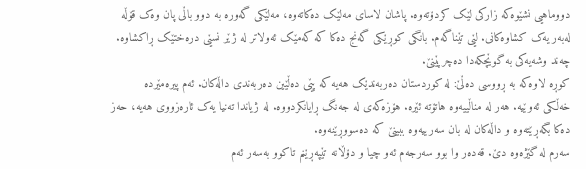دووماهیی نشێوەکە زارکی لێک کردۆتەوە. پاشان لاسای مەلێک دەکاتەوە، مەلێکی گەورە بە دوو باڵی پان وەک قۆڵە لەبەر یەک کشاوەکانی. لێی تێناگەم. بانگی کوڕێکی گەنج دەکا کە کەمێک ئەولاتر لە ژێر نسێی درەختێک ڕاکشاوە. چەند وشەیەکی بە گوێچکەدا دەچرپێنێ.
کوڕە لاوەکە بە ڕووسی دەڵێ: لە کوردستان دەربەندێک هەیە کە پێی دەڵێین دەربەندی داڵەکان. ئەم پیرەمێردە خەڵکی ئەوێیە. هەر لە مناڵییەوە هاتۆتە ئێرە. هۆزەکەی لە جەنگ ڕایانکردووە. لە ژیاندا تەنیا یەک ئارەزووی هەیە، حەز دەکا بگەڕێتەوە و داڵەکان لە بان سەرییەوە ببینێ کە دەسووڕێنەوە.
سەرم لە گێژەوە دێ. قەدەر وا بوو سەرجەم ئەو چیا و دۆڵانە تێپەڕێنم تاکوو بەسەر ئەم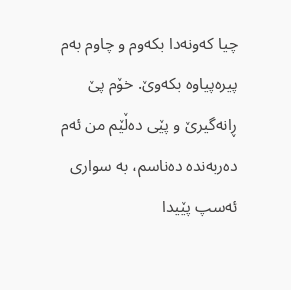چیا کەونەدا بکەوم و چاوم بەم پیرەپیاوە بکەوێ. خۆم پێ ڕانەگیرێ و پێی دەڵێم من ئەم دەربەندە دەناسم، بە سواری ئەسپ پێیدا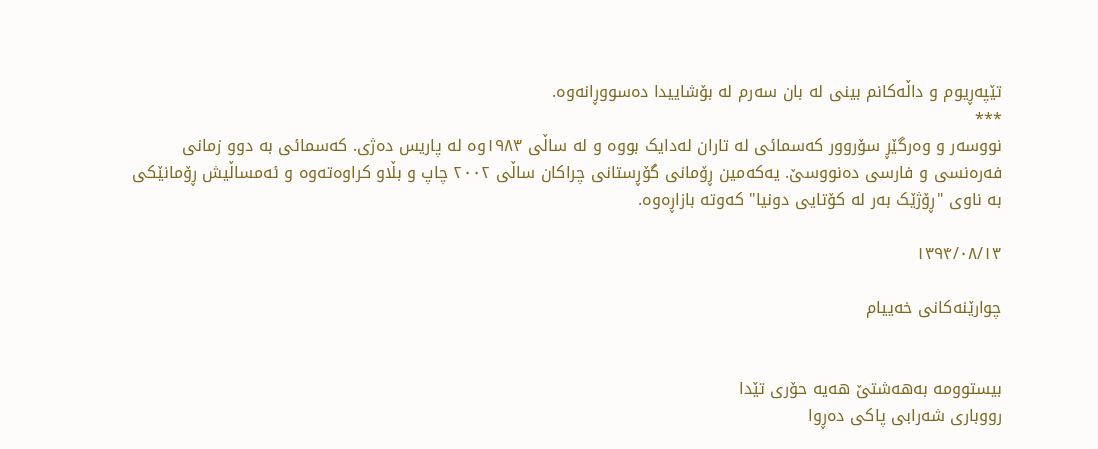تێپەڕیوم و داڵەکانم بینی لە بان سەرم لە بۆشاییدا دەسووڕانەوە.
***
نووسەر و وەرگێڕ سۆروور کەسمائی لە تاران لەدایک بووە و لە ساڵی ١٩٨٣وە لە پاریس دەژی. کەسمائی بە دوو زمانی فەرەنسی و فارسی دەنووسێ. یەکەمین ڕۆمانی گۆڕستانی چراکان ساڵی ٢٠٠٢ چاپ و بڵاو کراوەتەوە و ئەمساڵیش ڕۆمانێکی بە ناوی "ڕۆژێک بەر لە کۆتایی دونیا" کەوتە بازاڕەوە.

۱۳۹۴/۰۸/۱۳

چوارێنەکانی خەییام


بیستوومە بەهەشتێ هەیە حۆری تێدا
رووباری شەرابی پاکی دەڕوا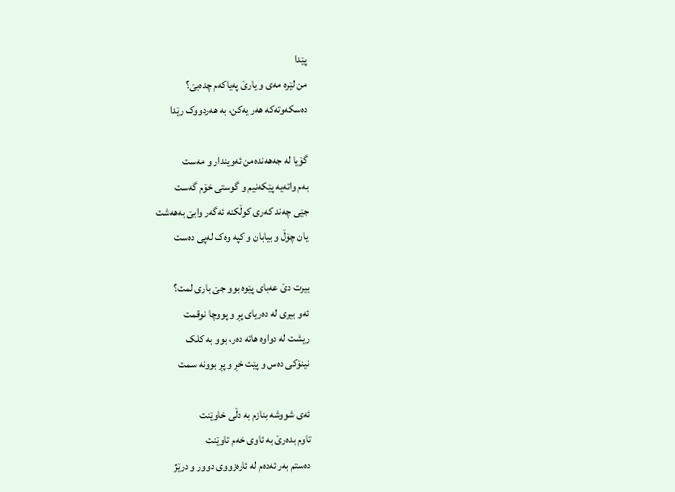پێدا
من لێرە مەی و یارێ پەیاکەم چدەبێ؟
دەسکەوتەکە هەر یەکن، بە هەردووک رێدا

گۆیا لە جەهەندەمن ئەویندار و مەست
بەم واتەیە پێکەنیم و گوستی خۆم گەست
جێی چەند کەری کوڵکنە ئەگەر وابێ بەهەشت
یان چۆڵ و بیابان و کپە وەک لەپی دەست

بیرت دێ عەبای پێوە بوو جێ باری لمت؟
ئەو بیری لە دەریای پڕ و پووچا نوقمت
ریشت لە دواوە هاتە دەر، بوو بە کلک
نینۆکی دەس و پێت خڕ و پڕ بوونە سمت

ئەی شووشە بنازم بە دڵی خاوێنت
تاوم بدەرێ بە ئاوی خەم تاوێنت
دەستم بەر ئەدەم لە ئارەزووی دوور و درێژ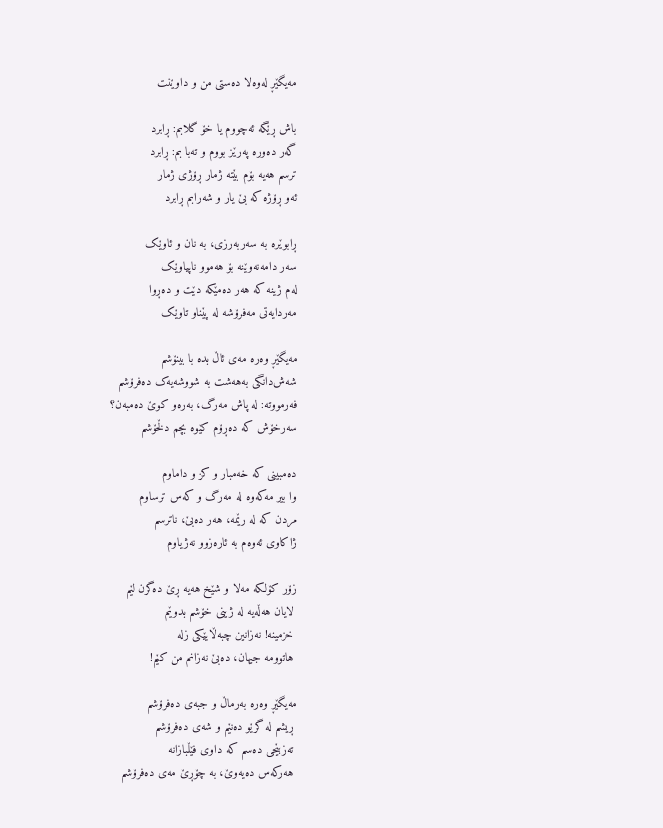مەیگێڕ لەوەلا دەستی من و داوێنت

باش ڕێگە ئەچووم یا خۆ گلابم: ڕابرد
گەر دەورە پەرێز بووم و تەبا بم: ڕابرد
ترسم هەیە بۆم بێتە ژمار ڕۆژی ژمار
ئەو ڕۆژە کە بێ یار و شەرابم ڕابرد

ڕابوێرە بە سەربەرزی، بە نان و ئاوێک
سەر دامەنەوێنە بۆ هەموو ناپیاوێک
لەم ژینە کە هەر دەمێکە دێت و دەڕوا
مەردایەتی مەفرۆشە لە پێناو تاوێک

مەیگێڕ وەرە مەی ئاڵ بدە با بینۆشم
شەش‌دانگی بەهەشت بە شووشەیەک دەفرۆشم
فەرمووتە: لە پاش مەرگ، بەرەو کوێ دەمبەن؟
سەرخۆش کە دەڕۆم کێوە بچم دڵخۆشم

دەمبینی کە خەمبار و کز و داماوم
وا بیر مەکەوە لە مەرگ و کەس ترساوم
مردن کە لە رێمە، هەر دەبێ، ناترسم
ژاکاوی ئەوەم بە ئارەزوو نەژیاوم

زۆر کۆلکە مەلا و شێخ هەیە ڕێ دەگرن لێم
 لایان هەڵەیە لە ژینی خۆشم بدوێم
 خزمینە! نەزانین چبەڵایێکی زلە
 هاتوومە جیهان، دەبێ نەزانم من کێم!

مەیگێڕ وەرە بەرماڵ و جبەی دەفرۆشم
 ڕیشم لە گرێو دەنێم و شەی دەفرۆشم
 تەزبێحی دەسم کە داوی فێڵبازانە
 هەرکەس دەیەوێ، بە چۆڕێ مەی دەفرۆشم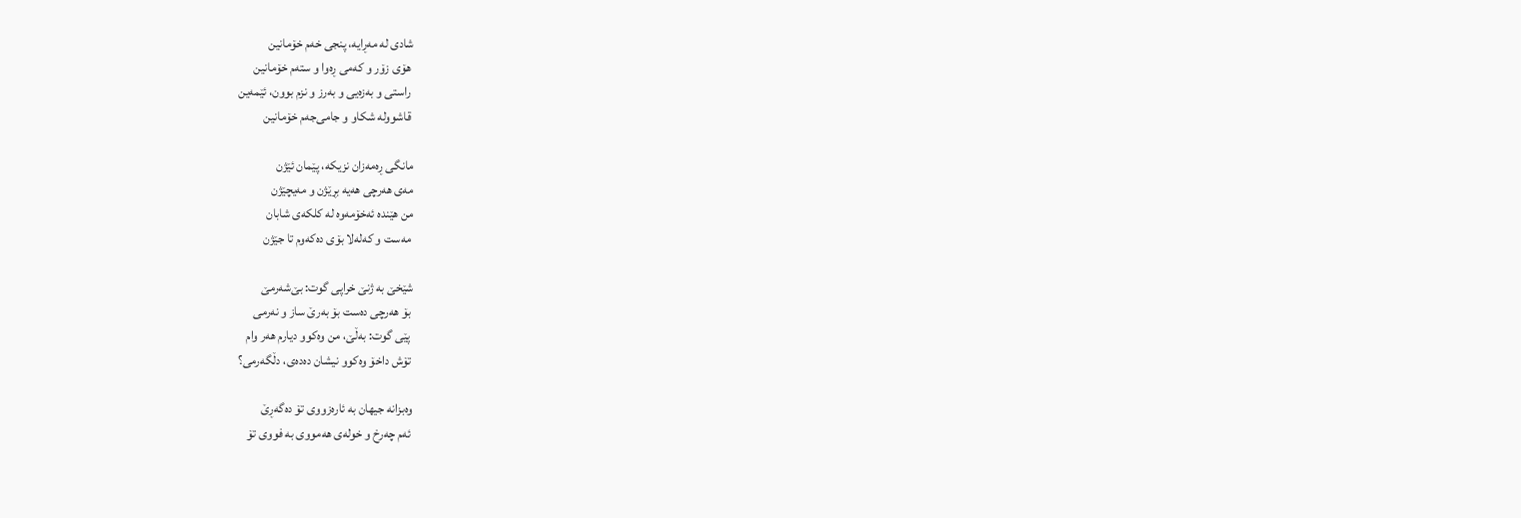شادی لە مەڕایە، پنجی خەم خۆمانین
 هۆی زۆر و کەمی ڕەوا و ستەم خۆمانین
 راستی و بەزەیی و بەرز و نزم بوون، ئێمەین
 قاشوولە شکاو و جامی‌جەم خۆمانین

مانگی ڕەمەزان نزیکە، پێمان ئێژن
مەی هەرچی هەیە بڕێژن و مەیچێژن
من هێندە ئەخۆمەوە لە کلکەی شابان
 مەست و کەلەلا بۆی دەکەوم تا جێژن

شێخێ بە ژنێ خراپی گوت: بێ‌شەرمێ
 بۆ هەرچی دەست بۆ بەرێ ساز و نەرمی
 پێی گوت: بەڵێ، من وەکوو دیارم هەر وام
 تۆش داخۆ وەکوو نیشان دەدەی، دڵگەرمی؟

وەبزانە جیهان بە ئارەزووی تۆ دەگەڕێ
 ئەم چەرخ و خولەی هەمووی بە فووی تۆ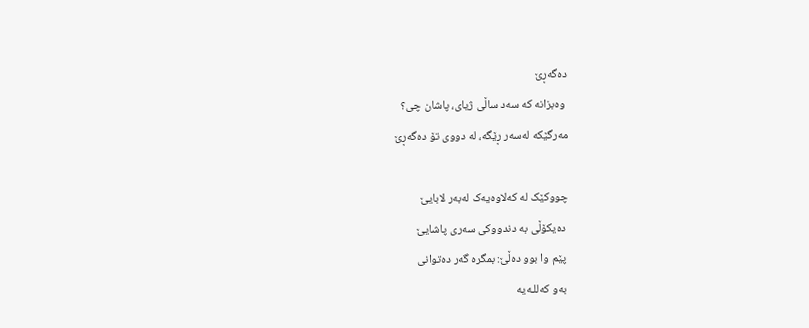دەگەڕێ
 وەبزانە کە سەد ساڵی ژیای، پاشان چی؟
مەرگێکە لەسەر ڕێگە، لە دووی تۆ دەگەڕێ

چووکێک لە کەلاوەیەک لەبەر لابایێ
 دەیکۆڵی بە دندووکی سەری پاشایێ
 پێم وا بوو دەڵێ: بمگرە گەر دەتوانی
 بەو کەللـەیە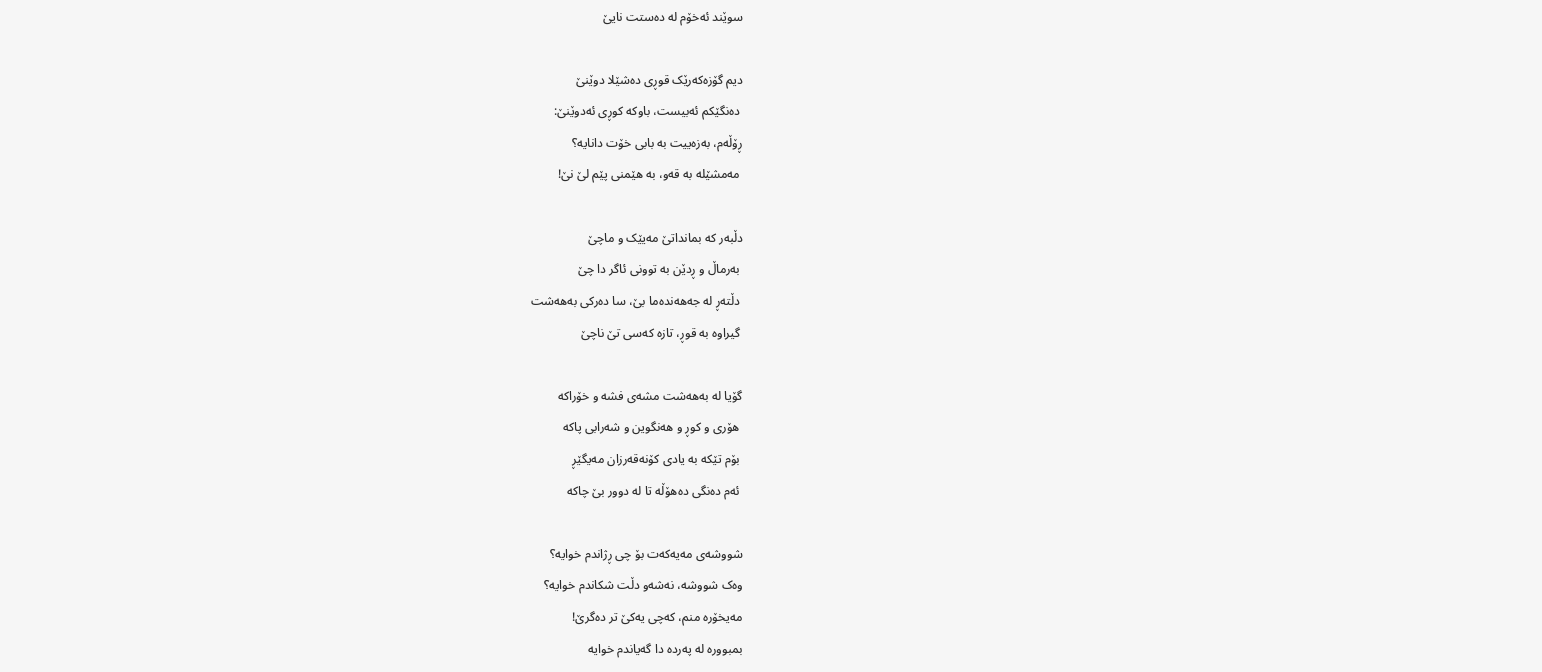سوێند ئەخۆم لە دەستت نایێ

دیم گۆزەکەرێک قوڕی دەشێلا دوێنێ
 دەنگێکم ئەبیست، باوکە کوڕی ئەدوێنێ:
ڕۆڵەم، بەزەییت بە بابی خۆت دانایە؟
 مەمشێلە بە قەو، بە هێمنی پێم لێ نێ!

دڵبەر کە بمانداتێ مەیێک و ماچێ
 بەرماڵ و ڕدێن بە توونی ئاگر دا چێ
 دڵتەڕ لە جەهەندەما بێ، سا دەرکی بەهەشت
 گیراوە بە قوڕ، تازە کەسی تێ ناچێ

گۆیا لە بەهەشت مشەی فشە و خۆراکە
 هۆری و کوڕ و هەنگوین و شەرابی پاکە
 بۆم تێکە بە یادی کۆنەقەرزان مەیگێڕ
 ئەم دەنگی دەهۆڵە تا لە دوور بێ چاکە

شووشەی مەیەکەت بۆ چی ڕژاندم خوایە؟
وەک شووشە، نەشەو دڵت شکاندم خوایە؟
مەیخۆرە منم، کەچی یەکێ تر دەگرێ!
بمبوورە لە پەردە دا گەیاندم خوایە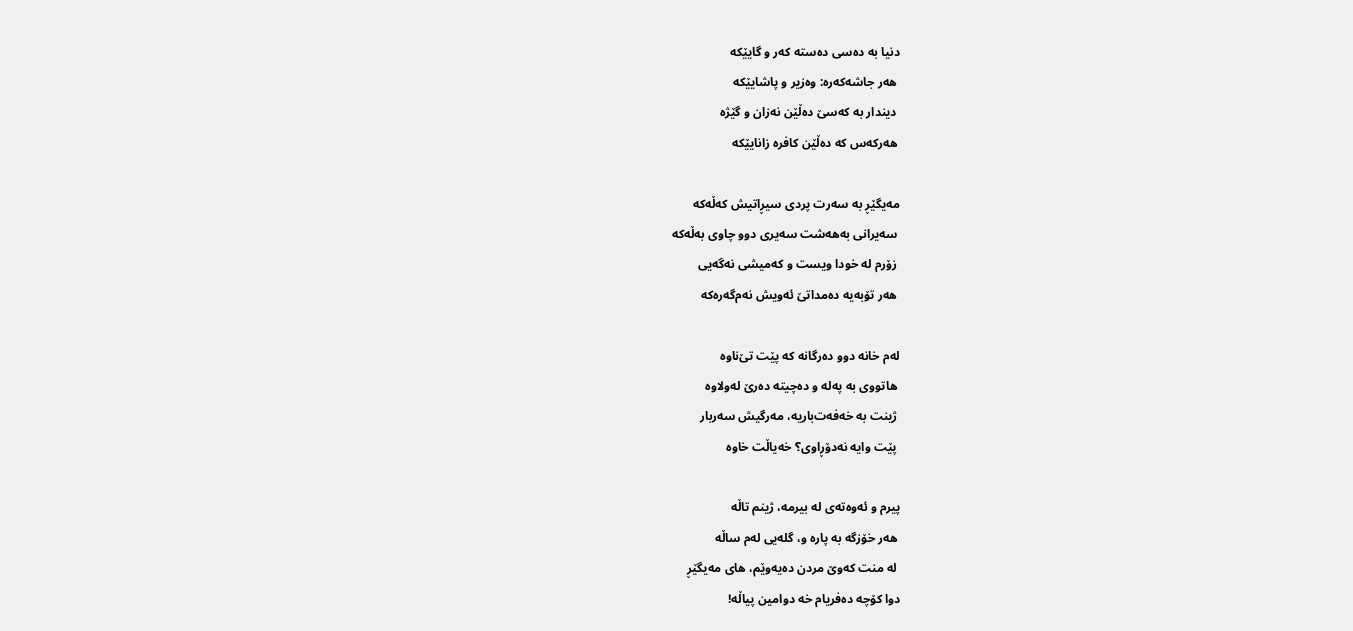دنیا بە دەسی دەستە کەر و گایێکە
 هەر جاشەکەرە: وەزیر و پاشایێکە
 دیندار بە کەسێ دەڵێن نەزان و گێژە
 هەرکەس کە دەڵێن کافرە زانایێکە

مەیگێڕ بە سەرت پردی سیڕاتیش کەڵەکە
 سەیرانی بەهەشت سەیری دوو چاوی بەڵەکە
 زۆرم لە خودا ویست و کەمیشی نەگەیی
 هەر تۆبەیە دەمداتێ ئەویش نەم‌گەرەکە

لەم خانە دوو دەرگانە کە پێت تێ‌ناوە
 هاتووی بە پەلە و دەچیتە دەرێ لەولاوە
 ژینت بە خەفەت‌باریە، مەرگیش سەربار
 پێت وایە نەدۆڕاوی؟ خەیاڵت خاوە

پیرم و ئەوەتەی لە بیرمە، ژینم تاڵە
 هەر خۆزگە بە پارە و، گلەیی لەم ساڵە
 لە منت کەوێ مردن دەیەوێم، های مەیگێڕ
دوا کۆچە دەفریام خە دوامین پیاڵە!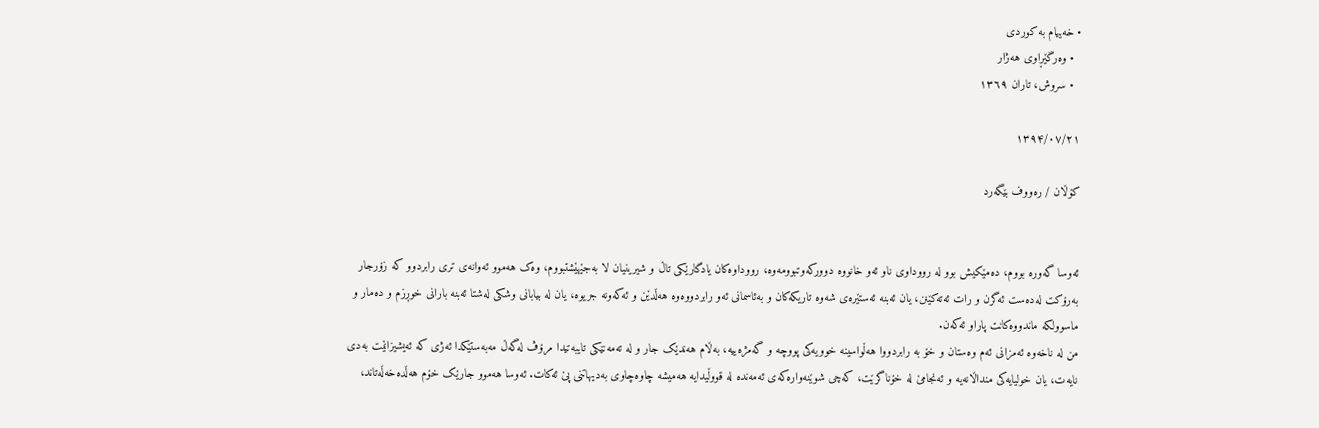• خەییام بە کوردی
  • وەرگێڕاوی هەژار
  • سروش، تاران ١٣٦٩

۱۳۹۴/۰۷/۲۱

کۆڵان / رەووف بێگەرد


ئەوسا گەورە بووم، دەمێکیش بوو لە رووداوی ناو ئەو خانووە دوورکەوتبوومەوە، رووداوەکان یادگارێکی تاڵ و شیرینیان لا بەجێهێشتبووم، وەک هەموو ئەوانەی تری رابردوو کە زۆرجار بەرۆکت لەدەست ئەگرن و رات ئەتەکێنن، یان ئەبنە ئەستێرەی شەوە تاریکەکان و بەئاسمانی ئەو رابردووەوە هەڵدێن و ئەکەونە جریوە، یان لە بیابانی وشکی لەشتا ئەبنە بارانی خوڕزم و دەمار و ماسوولکە ماندووەکانت پاراو ئەکەن.
من لە ناخەوە ئەمزانی ئەم وەستان و خۆ بە رابردووا هەڵواسینە خوویەکی پووچە و گەمژەییە، بەڵام هەندێک جار و لە تەمەنێکی تایبەتیدا مرۆڤ لەگەڵ مەبەستێکدا ئەژی کە ئەیشیزانێت بەدی نایەت، یان خولیایەکی منداڵانەیە و ئەنجامێ لە خۆناگرێت، کەچی شوێنەوارەکەی ئەمەندە لە قووڵیدایە هەمیشە چاوەچاوی بەدیهاتنی پێ ئەکات. ئەوسا هەموو جارێک خۆم هەڵدەخەڵەتاند،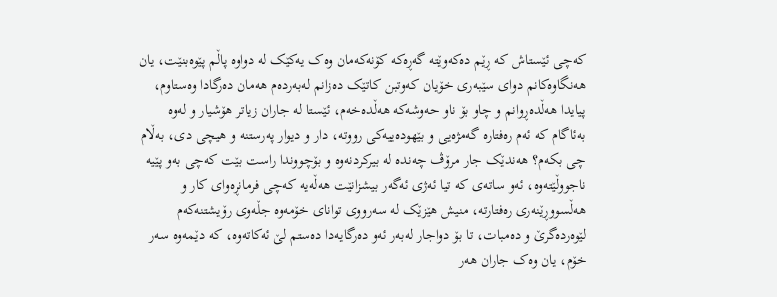کەچی ئێستاش کە ڕێم دەکەوێتە گەڕەکە کۆنەکەمان وەک یەکێک لە دواوە پاڵم پێوەبنێت، یان هەنگاوەکانم دوای سێبەری خۆیان کەوتبن کاتێک دەزانم لەبەردەم هەمان دەرگادا وەستاوم، پیایدا هەڵدەڕوانم و چاو بۆ ناو حەوشەکە هەڵدەخەم، ئێستا لە جاران زیاتر هۆشیار و لەوە بەئاگام کە ئەم رەفتارە گەمژەیی و بێهودەییەکی رووتە، دار و دیوار پەرستنە و هیچی دی، بەڵام چی بکەم؟ هەندێک جار مرۆڤ چەندە لە بیرکردنەوە و بۆچووندا راست بێت کەچی بەو پێیە ناجووڵێتەوە، ئەو ساتەی کە تیا ئەژی ئەگەر بیشزانێت هەڵەیە کەچی فرمانڕەوای کار و هەڵسووڕێنەری رەفتارتە، منیش هێزێک لە سەرووی توانای خۆمەوە جڵەوی رۆیشتنەکەم لێوەردەگرێ و دەمبات، تا بۆ دواجار لەبەر ئەو دەرگایەدا دەستم لێ ئەکاتەوە، کە دێمەوە سەر خۆم، یان وەک جاران هەر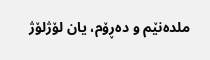ملدەنێم و دەڕۆم، یان لۆژلۆژ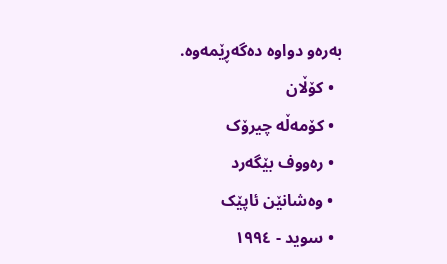بەرەو دواوە دەگەڕێمەوە.
  • کۆڵان
  • کۆمەڵە چیرۆک
  • رەووف بێگەرد
  • وەشانێن ئاپێک
  • سوید - ١٩٩٤